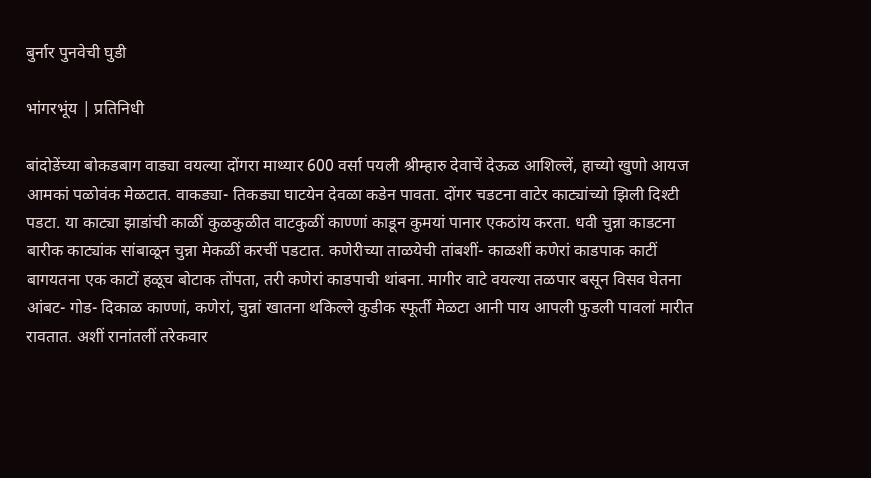बुर्नार पुनवेची घुडी

भांगरभूंय | प्रतिनिधी

बांदोडेंच्या बोकडबाग वाड्या वयल्या दोंगरा माथ्यार 600 वर्सा पयली श्रीम्हारु देवाचें देऊळ आशिल्लें, हाच्यो खुणो आयज आमकां पळोवंक मेळटात. वाकड्या- तिकड्या घाटयेन देवळा कडेन पावता. दोंगर चडटना वाटेर काट्यांच्यो झिली दिश्टी पडटा. या काट्या झाडांची काळीं कुळकुळीत वाटकुळीं काण्णां काडून कुमयां पानार एकठांय करता. धवी चुन्ना काडटना बारीक काट्यांक सांबाळून चुन्ना मेकळीं करचीं पडटात. कणेरीच्या ताळयेची तांबशीं- काळशीं कणेरां काडपाक काटीं बागयतना एक काटों हळूच बोटाक तोंपता, तरी कणेरां काडपाची थांबना. मागीर वाटे वयल्या तळपार बसून विसव घेतना आंबट- गोड- दिकाळ काण्णां, कणेरां, चुन्नां खातना थकिल्ले कुडीक स्फूर्ती मेळटा आनी पाय आपली फुडली पावलां मारीत रावतात. अशीं रानांतलीं तरेकवार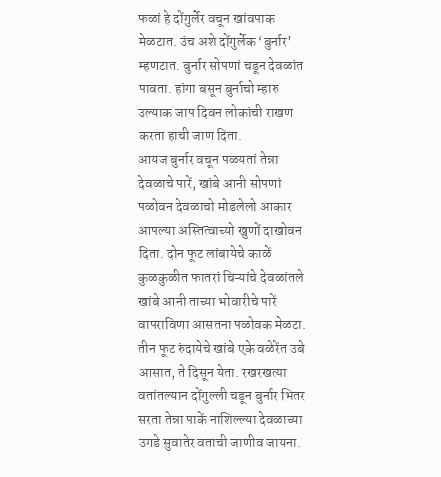फळां हे दोंगुर्लेर वचून खांवपाक मेळटात. उंच अशे दोंगुर्लेक ‘बुर्नार’ म्हणटात. बुर्नार सोपणां चडून देवळांत पावता. हांगा बसून बुर्नाचो म्हारु उल्याक जाप दिवन लोकांची राखण करता हाची जाण दिता.
आयज बुर्नार वचून पळयतां तेन्ना देवळाचे पारें, खांबे आनी सोपणां पळोवन देवळाचो मोडलेलो आकार आपल्या अस्तित्वाच्यो खुणों दाखोवन दिता. दोन फूट लांबायेचे काळें कुळकुळीत फातरां चिऱ्यांचे देवळांतले खांबे आनी ताच्या भोवारीचे पारें वापराविणा आसतना पळोवक मेळटा. तीन फूट रुंदायेचे खांबे एके वळेरेंत उबे आसात, ते दिसून येता. रखरखत्या वतांतल्यान दोंगुल्ली चडून बुर्नार भितर सरता तेन्ना पाकें नाशिल्ल्या देवळाच्या उगडे सुवातेर वताची जाणीव जायना.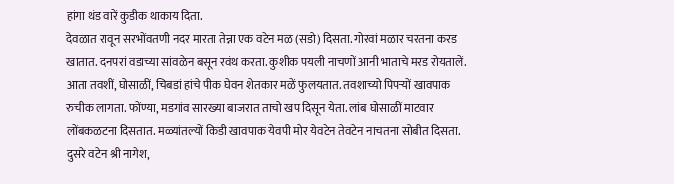हांगा थंड वारें कुडीक थाकाय दिता.
देवळात रावून सरभोंवतणी नदर मारता तेन्ना एक वटेन मळ (सडो) दिसता. गोरवां मळार चरतना करड खातात. दनपरां वडाच्या सांवळेन बसून रवंथ करता. कुशीक पयली नाचणों आनी भाताचे मरड रोयतालें. आता तवशीं, घोसाळीं, चिबडां हांचे पीक घेवन शेतकार मळें फुलयतात. तवशाच्यो पिपऱ्यों खावपाक रुचीक लागता. फोंण्या, मडगांव सारख्या बाजरात ताचो खप दिसून येता. लांब घोसाळीं माटवार लोंबकळटना दिसतात. मळ्यांतल्यों किडी खावपाक येवपी मोर येवटेन तेवटेन नाचतना सोबीत दिसता. दुसरे वटेन श्री नागेश,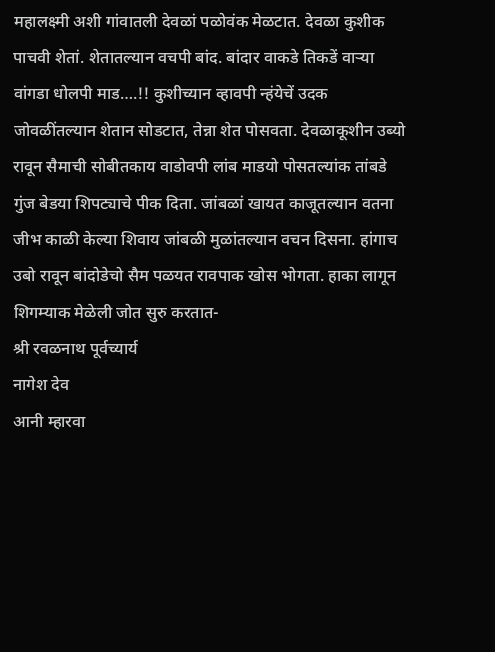महालक्ष्मी अशी गांवातली देवळां पळोवंक मेळटात. देवळा कुशीक पाचवी शेतां. शेतातल्यान वचपी बांद. बांदार वाकडे तिकडें वाऱ्या वांगडा धोलपी माड….!! कुशीच्यान व्हावपी न्हंयेचें उदक जोवळींतल्यान शेतान सोडटात, तेन्ना शेत पोसवता. देवळाकूशीन उब्यो रावून सैमाची सोबीतकाय वाडोवपी लांब माडयो पोसतल्यांक तांबडे गुंज बेडया शिपट्याचे पीक दिता. जांबळां खायत काजूतल्यान वतना जीभ काळी केल्या शिवाय जांबळी मुळांतल्यान वचन दिसना. हांगाच उबो रावून बांदोडेचो सैम पळयत रावपाक खोस भोगता. हाका लागून शिगम्याक मेळेली जोत सुरु करतात-
श्री रवळनाथ पूर्वच्यार्य
नागेश देव
आनी म्हारवा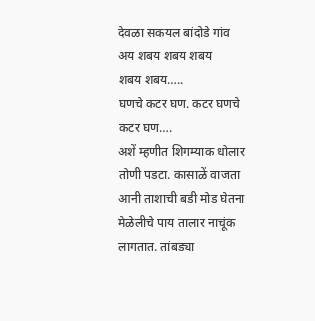देवळा सकयल बांदोडे गांव
अय शबय शबय शबय
शबय शबय…..
घणचे कटर घण. कटर घणचे कटर घण….
अशें म्हणीत शिगम्याक धोलार तोणी पडटा. कासाळें वाजता आनी ताशाची बडी मोड घेतना मेळेलीचे पाय तालार नाचूंक लागतात. तांबड्या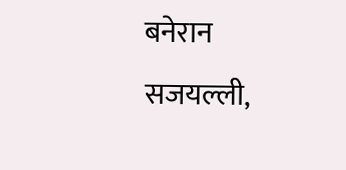बनेरान सजयल्ली,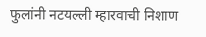फुलांनी नटयल्ली म्हारवाची निशाण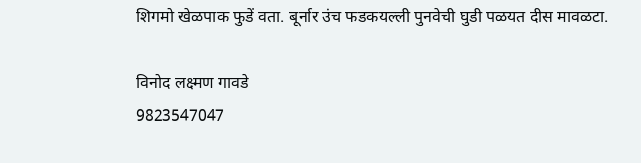शिगमो खेळपाक फुडें वता. बूर्नार उंच फडकयल्ली पुनवेची घुडी पळयत दीस मावळटा.

विनोद लक्ष्मण गावडे
9823547047